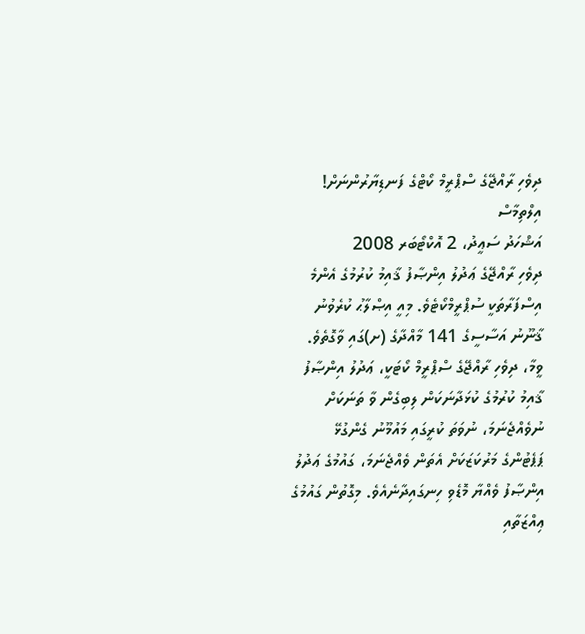ދިވެހި ރާއްޖޭގެ ސްޕްރީމް ކޯޓްގެ ފަނޑިޔާރުންނަށް!
އިލްތިމާސް
އަޝްހަދު ސަޢީދު، 2 އޮކްޓޯބަރ 2008
ދިވެހި ރާއްޖޭގެ ޢަދުލު އިންޞާފު ޤާއިމު ކުރުމުގެ އެންމެ އިސްފަރާތަކީ ސުޕްރީމްކޯޓެވެ. މިއީ އިޞްލާޙު ކުރެވުނު ޤާނޫނު އަސާސީގެ 141 މާއްދާގެ (ށ)ގައި ވާގޮތެވެ. ވީމާ، ދިވެހި ރާއްޖޭގެ ސްޕްރީމް ކޯޓަކީ، ޢަދުލު އިންޞާފު ޤާއިމު ކުރުމުގެ ކުޅަދާނަކަން ލިބިގެން ވާ ތަނަކަށް ނުވެއްޖެނަމަ، ނުވަތަ ކުރީގައި މައުމޫނު ގެންގުޅޭ ޕަޕެޓުންގެ މަރުކަޒަކަށް އެތަން ވެއްޖެނަމަ، ގައުމުގެ ޢަދުލު އިންޞާފު ވެއްޔާ މޮޑެވި ހިނގައިދާނެއެވެ. މިގޮތުން ގައުމުގެ ޢިއްޒަތާއި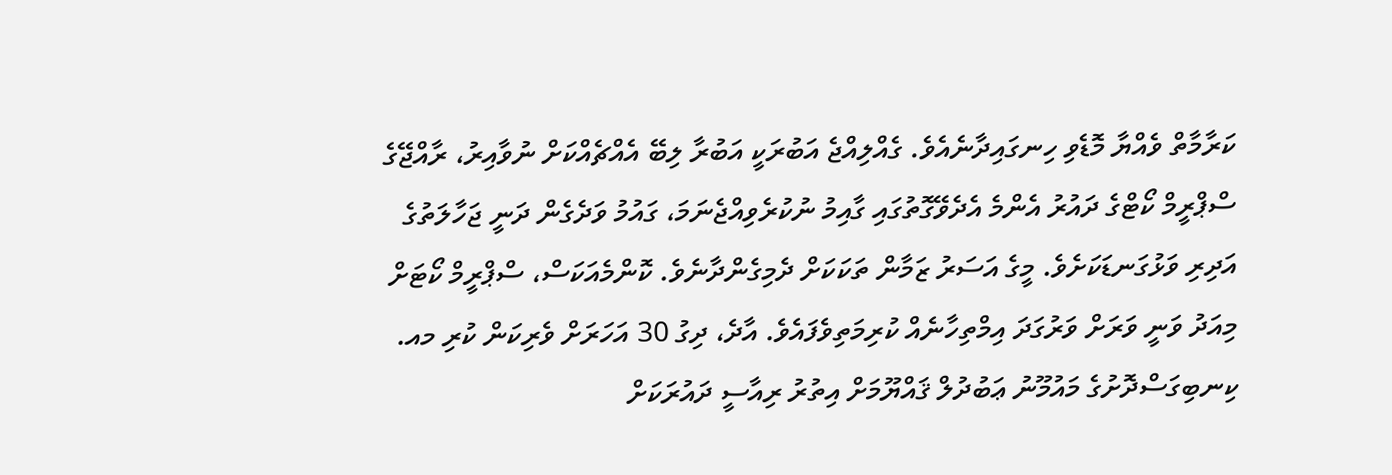ކަރާމާތް ވެއްޔާ މޮޑެވި ހިނގައިދާނެއެވެ. ގެއްލިއްޖެ އަބުރަކީ އަބުރާ ލިބޭ އެއްޗެއްކަށް ނުވާއިރު، ރާއްޖޭގެ ސްޕްރީމް ކޯޓްގެ ދައުރު އެންމެ އެދެވޭގޮތުގައި ގާއިމު ނުކުރެވިއްޖެނަމަ، ގައުމު ވަދެގެން ދަނީ ޖަހާލަތުގެ އަދިރި ވަޅުގަނޑަކަށެވެ. މީގެ އަސަރު ޒަމާން ތަކަކަށް ދެމިގެންދާނެވެ. ކޮންމެއަކަސް، ސްޕްރީމް ކޯޓަށް މިއަދު ވަނީ ވަރަށް ވަރުގަދަ އިމްތިހާނެއް ކުރިމަތިވެފައެވެ. އާދެ، ދިގު 30 އަހަރަށް ވެރިކަން ކުރި މއ. ކިނބިގަސްދޮށުގެ މައުމޫނު ޢަބުދުލް ޤައްޔޫމަށް އިތުރު ރިއާސީ ދައުރަކަށް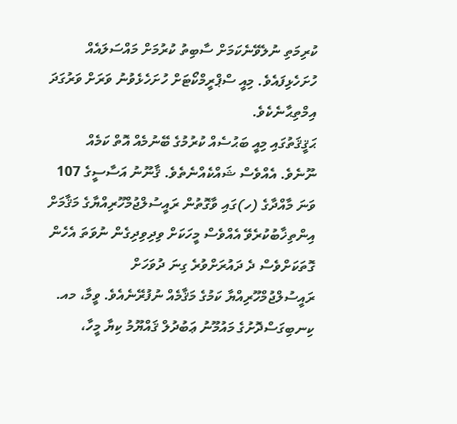ކުރިމަތި ނުލެވޭނެކަމަށް ސާބިތު ކުރުމަށް މައްސަލައެއް ހުށަހެޅިފައެވެ. މިއީ ސްޕްރީމްކޯޓަށް ހުށަހެޅެވުނު ވަރަށް ވަރުގަދަ އިމްތިޙާނެކެވެ.
ޙަޤީޤަތުގައި މިއީ ބަޙުސެއް ކުރުމުގެ ބޭނުމެއް އޮތް ކަމެއް ނޫނެވެ. އެއްވެސް ޝައްކެއްނެތެވެ. ޤާނޫނު އަސާސީގެ 107 ވަނަ މާއްދާގެ (ހ)ގައި ވާގޮތުން ރައީސުލްޖުމްހޫރިއްޔާގެ މަޤާމަށް އިންތިޚާބުކުރެވޭ އެއްވެސް މީހަކަށް ވިދިވިދިގެން ނުވަތަ އެހެން ގޮތަކަށްވެސް ދެ ދައުރަށްވުރެ ގިނަ ދުވަހަށް ރައީސުލްޖުމްހޫރިއްޔާ ކަމުގެ މަޤާމެއް ނުފުރޭނެއެވެ. ވީމާ، މއ. ކިނބިގަސްދޮށުގެ މައުމޫނު ޢަބުދުލް ޤައްޔޫމު ކިޔާ މީހާ،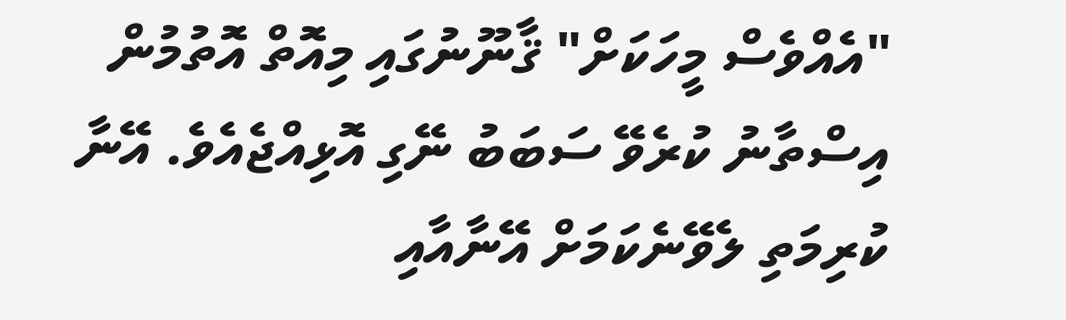"އެއްވެސް މީހަކަށް" ޤާނޫނުގައި މިއޮތް އޮތުމުން އިސްތާނު ކުރެވޭ ސަބަބު ނޭގި އޮޅިއްޖެއެވެ. އޭނާ ކުރިމަތި ލެވޭނެކަމަށް އޭނާއާއި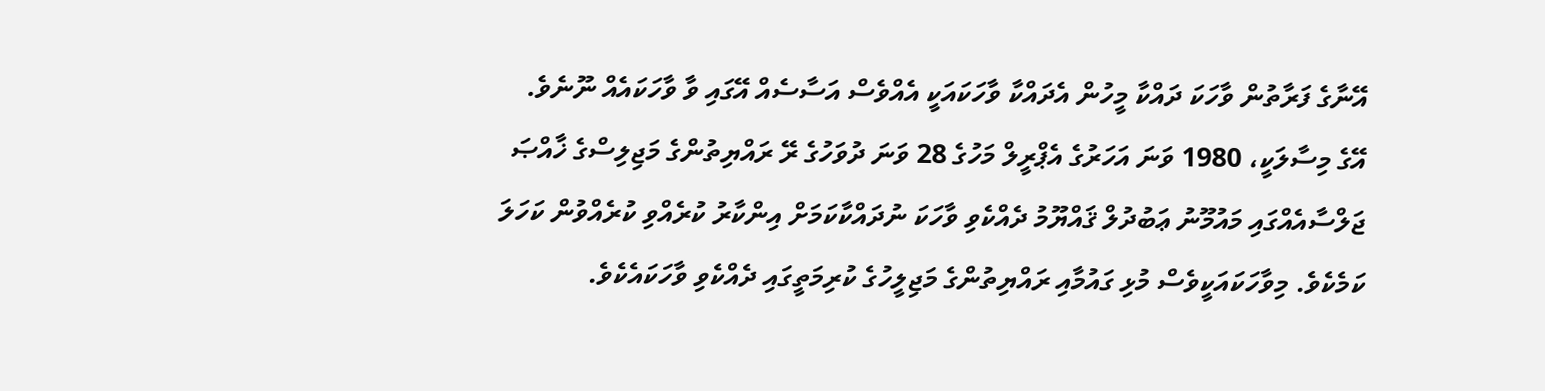އޭނާގެ ފަރާތުން ވާހަކަ ދައްކާ މީހުން އެދައްކާ ވާހަކައަކީ އެއްވެސް އަސާސެއް އޭގައި ވާ ވާހަކައެއް ނޫނެވެ. އޭގެ މިސާލަކީ، 1980 ވަނަ އަހަރުގެ އެޕްރީލް މަހުގެ 28 ވަނަ ދުވަހުގެ ރޭ ރައްޔިތުންގެ މަޖިލިސްގެ ޚާއްޞަ ޖަލްސާއެއްގައި މައުމޫނު ޢަބުދުލް ޤައްޔޫމު ދެއްކެވި ވާހަކަ ނުދައްކާކަމަށް އިންކާރު ކުރެއްވި ކުރެއްވުން ކަހަލަ ކަމެކެވެ. މިވާހަކައަކީވެސް މުޅި ގައުމާއި ރައްޔިތުންގެ މަޖިލީހުގެ ކުރިމަތީގައި ދެއްކެވި ވާހަކައެކެވެ.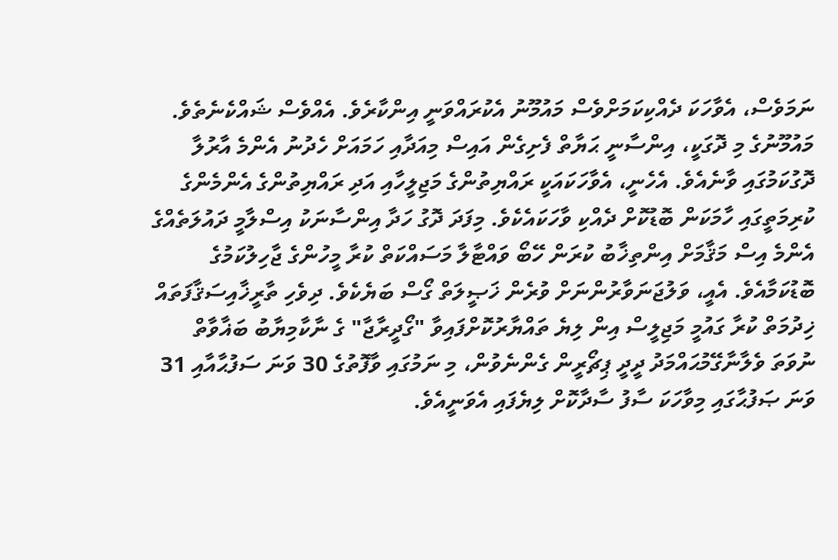ނަމަވެސް، އެވާހަކަ ދެއްކިކަމަށްވެސް މައުމޫނު އެކުރައްވަނީ އިންކާރެވެ. އެއްވެސް ޝައްކެނެތެވެ. މައުމޫނުގެ މި ދޮގަކީ، އިންސާނީ ޙަޔާތް ފެށިގެން އައިސް މިއަދާއި ހަމައަށް ހެދުނު އެންމެ އާރުލާ ދޮގުކަމުގައި ވާނެއެވެ. އެހެނީ، އެވާހަކައަކީ ރައްޔިތުންގެ މަޖިލީހާއި އަދި ރައްޔިތުންގެ އެންމެންގެ ކުރިމަތީގައި ހާމަކަން ބޮޑުކޮށް ދެއްކި ވާހަކައެކެވެ. މިފަދަ ދޮގު ހަދާ އިންސާނަކު އިސްލާމީ ދައުލަތެއްގެ އެންމެ އިސް މަޤާމަށް އިންތިޚާބު ކުރަން ހޭބޯ ވައްޓާލާ މަސައްކަތް ކުރާ މީހުންގެ ޖާހިލުކަމުގެ ބޮޑުކަމާއެވެ. އެއީ، ވަލުޖަނަވާރުންނަށް ވުރެން ޚަޞީލަތް ގޯސް ބަޔެކެވެ. ދިވެހި ތާރީޚާއިސަޤާފަތައް ޚިދުމަތް ކުރާ ގައުމީ މަޖިލީސް އިން ލިޔެ ތައްޔާރުކޮށްފައިވާ "ގޯދީރާޖާ" ގެ ނާކާމިޔާބު ބަޣާވާތް ނުވަތަ ވެލާނާގޭމުޙައްމަދު ދީދީ ޕިޗޯރީން ގެންނެވުން، މި ނަމުގައި ވާފޮތުގެ 30 ވަނަ ސަފުޙާއާއި 31 ވަނަ ޞަފުޙާގައި މިވާހަކަ ސާފު ސާދާކޮށް ލިޔެފައި އެވަނީއެވެ.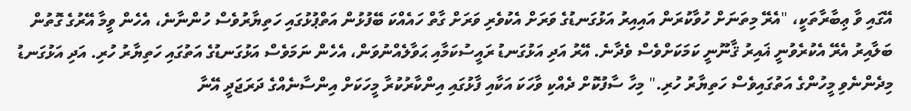އޭގައި ވާ ޢިބާރާތަކީ، "އެރޭ މިތަނަށް ހުވާކުރަން އައިއިރު އަޅުގަނޑުގެ ވަރަށް އެކުވެރި ވަރަށް ގާތް ހައެއްކަ ބޭފުޅުން އަތްޕުޅުގައި ހަތިޔާރުވެސް ހުންނާނެ، އެހެން ވީމާ އޭރުގެ ގޮތުން ބަލާއިރު އެރޭ އެކުރެވުނީ ޣައިރު ޤާނޫނީ ކަމަކަށްވެސް ވެދާނެ. އޭރު އަދި އަޅުގަނޑު ރައީސުކަމާއި ޙަވާލެއްނުވަން، އެހެން ނަމަވެސް އަޅުގަނޑުގެ އަތުގައި ހަތިޔާރު ހުރި. އަދި އަޅުގަނޑު މިދެންނެވި މީހުންގެ އަތުގައިވެސް ހަތިޔާރު ހުރި." މިހާ ސާފުކޮށް ދެއްކި ވާހަކަ އަކާއި ފާޅުގައި އިންކާރުކުރާ މީހަކަށް އިންސާނެއްގެ ދަރަޖަދީ އޭނާ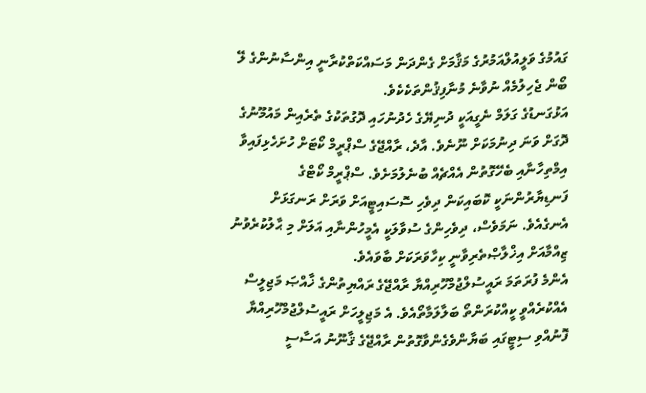ގައުމުގެ ވަލީއުލްއަމުރުގެ މަޤާމަށް ގެންދަން މަސައްކަތްކުރާނީ އިންސާނުންގެ ލޭ ބޯން ޖެހިލުމެއް ނުވާނެ މުނާފިޤުންތަކެކެވެ.
އަޅުގަނޑުގެ ގަލަމް ނެގީއަކީ ދުނިޔޭގެ ހެދުނުހައި ދޮގުތަކުގެ ތެރެއިން މައުމޫނުގެ ދޮގަށް ވަނަ ދިނުމަކަށް ނޫނެވެ. އާދެ، ރާއްޖޭގެ ސްޕްރީމް ކޯޓަށް ހުށަހެޅިފައިވާ އިމްތިހާނާއި ބެހޭގޮތުން އެއްޗެއް ބުނެލުމަށެވެ. ސްޕްރީމް ކޯޓްގެ ފަނޑިޔާރުންނަކީ ކޮބައިކަން ދިވެހި ސޮސައިޓީއަށް ވަރަށް ރަނގަޅަށް އެނގެއެވެ. ނަމަވެސް، ދިވެހިންގެ ސުވާލަކީ އެމީހުންނާއި އަލަށް މި ޙާލުކުރެވުނު ޒިއްމާއަށް އިޚްލާޞްތެރިވާނީ ކިހާވަރަކަށް ބާވައެވެ.
އެންމެ ފުރަތަމަ ރައީސުލްޖުމްހޫރިއްޔާ ރާއްޖޭގެ ރައްޔިތުންގެ ޚާއްޞަ މަޖިލީސް އެއްކުރެއްވީ ކީއްކުރަންތޯ ބަލާލަމާތޯއެވެ. އެ މަޖިލީހަށް ރައީސުލްޖުމްހޫރިއްޔާ ފޮނުއްވި ސިޓީގައި ބަޔާންވެގެންވާގޮތުން ރާއްޖޭގެ ޤާނޫނު އަސާސީ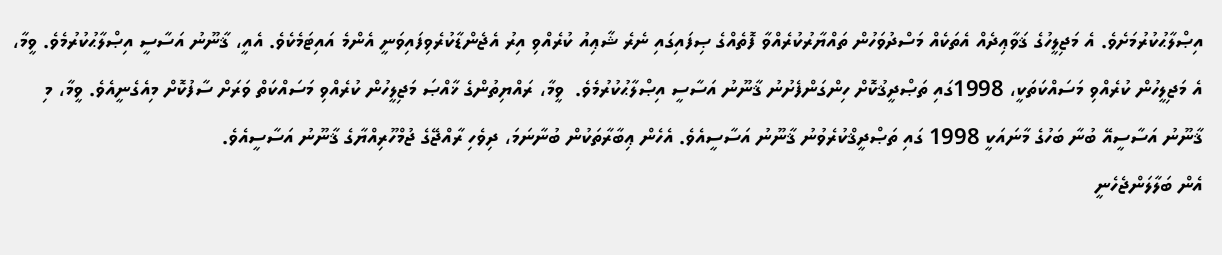އިޞްލާޙުކުރުމަށެވެ. އެ މަޖިލީހުގެ ޤަވާޢިދެއް އެތަކެއް މަސްދުވަހުން ތައްޔާރުކުރެއްވާ ފޮތެއްގެ ޞިފައިގައި ނެރެ ޝާޢިއު ކުރެއްވި އިރު އެޖެންޑާކުރެވިފައިވަނީ އެންމެ އައިޓަމެކެވެ. އެއީ، ޤާނޫނު އަސާސީ އިޞްލާޙުކުރުމެވެ. ވީމާ، އެ މަޖިލީހުން ކުރެއްވި މަސައްކަތަކީ، 1998ގައި ތަޞްދީޤުކޮށް ހިންގަންފެށުނު ޤާނޫނު އަސާސީ އިޞްލާޙުކުރުމެވެ.  ވީމާ، ރައްޔިތުންގެ ޚާއްޞަ މަޖިލީހުން ކުރެއްވި މަސައްކަތް ވަރަށް ސާފުކޮށް މިއެގެނީއެވެ. ވީމާ، މި ޤާނޫނު އަސާސީއޭ ބުނާ ބަހުގެ މާނައަކީ 1998 ގައި ތަޞްދީޤްކުރެވުނު ޤާނޫނު އަސާސީއެވެ. އެހެން ޢިބާރާތަކުން ބުނާނަމަ، ދިވެހި ރާއްޖޭގެ ޖުމްހޫރިއްޔާގެ ޤާނޫނު އަސާސީއެވެ.
އެން ބަލާލަންޖެހެނީ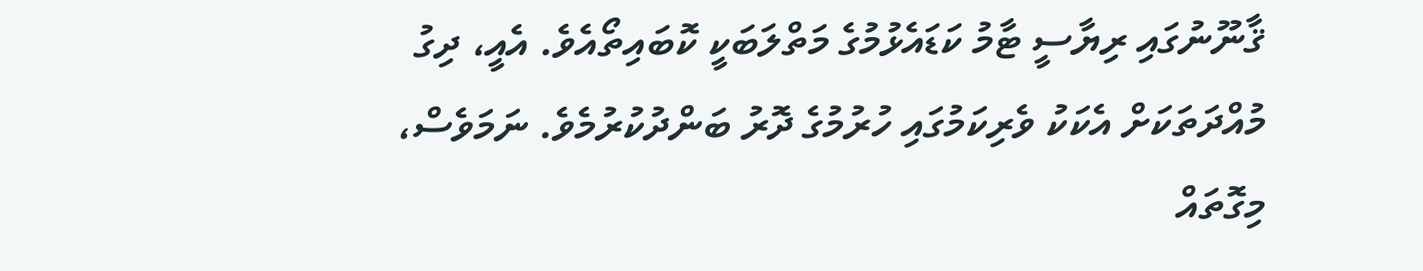ޤާނޫނުގައި ރިޔާސީ ޓާމު ކަޑައެޅުމުގެ މަތްލަބަކީ ކޮބައިތޯއެވެ. އެއީ، ދިގު މުއްދަތަކަށް އެކަކު ވެރިކަމުގައި ހުރުމުގެ ދޮރު ބަންދުކުރުމެވެ. ނަމަވެސް، މިގޮތައް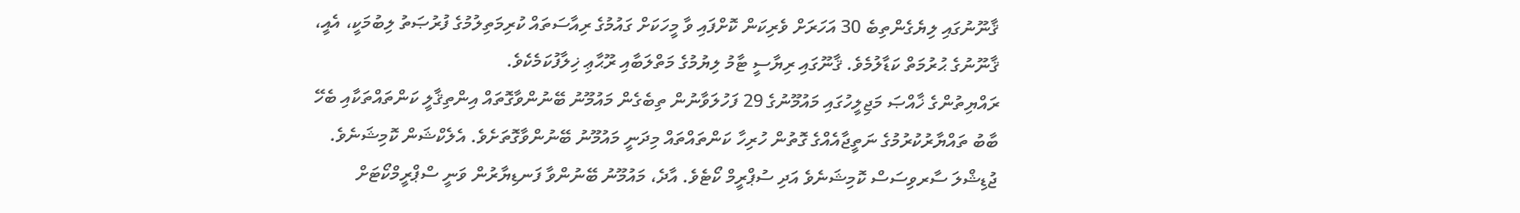ޤާނޫނުގައި ލިޔެގެންތިބެ 30 އަހަރަށް ވެރިކަން ކޮށްފައި ވާ މީހަކަށް ގައުމުގެ ރިއާސަތައް ކުރިމަތިލުމުގެ ފުރުޞަތު ލިބުމަކީ، އެއީ، ޤާނޫނުގެ ޙުރުމަތް ކަޑާލުމެވެ. ޤާނޫގައި ރިޔާސީ ޓާމު ލިޔުމުގެ މަތްލަބާއި ރޫޙާޢި ޚިލާފުކަމެކެވެ.
ރައްޔިތުންގެ ޚާއްޞަ މަޖިލީހުގައި މައުމޫނުގެ 29 ފަހުލަވާނުން ތިބެގެން މައުމޫނު ބޭނުންވާގޮތައް އިންތިޤާލީ ކަންތައްތަކާއި ބެހޭ ބާބު ތައްޔާރުކުރުމުގެ ނަތީޖާއެއްގެ ގޮތުން ހުރިހާ ކަންތައްތައް މިދަނީ މައުމޫނު ބޭނުންވާގޮތަށެވެ. އެލެކްޝަން ކޮމިޝަނެވެ. ޖުޑިޝްލަ ސާރވިސަސް ކޮމިޝަނެވެ އަދި ސުޕްރީމް ކޯޓެވެ. އާދެ، މައުމޫނު ބޭނުންވާ ފަނޑިޔާރުން ވަނީ ސްޕްރީމްކޯޓަށް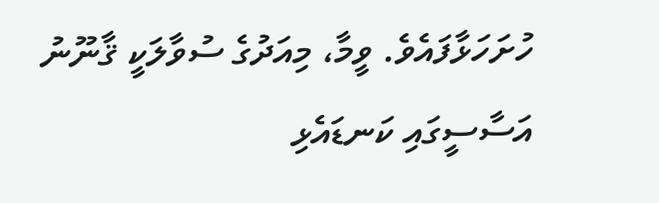ހުށަހަޅާފައެވެ. ވީމާ، މިއަދުގެ ސުވާލަކީ ޤާނޫނު އަސާސީގައި ކަނޑައެޅި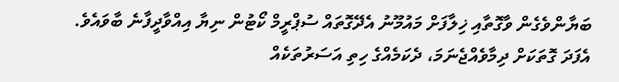ބަޔާންވެގެން ވާގޮތާއި ޚިލާފަށް މައުމޫނު އެދޭގޮތައް ސުޕްރީމް ކޯޓުން ނިޔާ އިއްވާދީފާނެ ބާވައެވެ. އެފަދަ ގޮތަކަށް ދިމާވެއްޖެނަމަ، ދެކަމެއްގެ ހިތި އަސަރުތަކެއް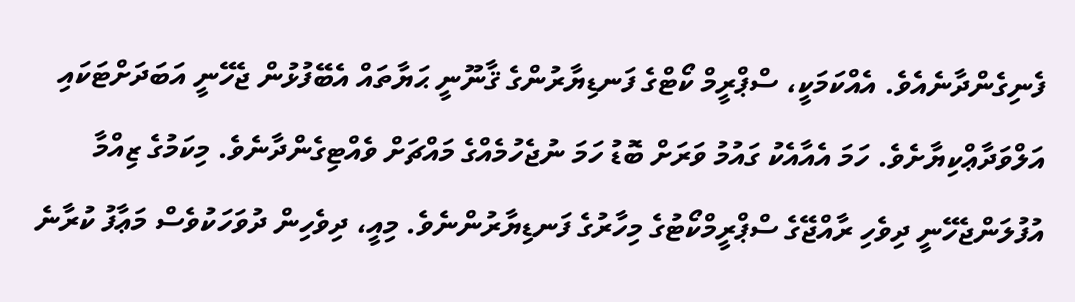ފެނިގެންދާނެއެވެ. އެއްކަމަކީ، ސްޕްރީމް ކޯޓްގެ ފަނޑިޔާރުންގެ ޤާނޫނީ ޙަޔާތައް އެބޭފުޅުން ޖެހޭނީ އަބަދަށްޓަކައި އަލްވަދާޢްކިޔާށެވެ. ހަމަ އެއާއެކު ގައުމު ވަރަށް ބޮޑު ހަމަ ނުޖެހުމެއްގެ މައްޗަށް ވެއްޓިގެންދާނެވެ. މިކަމުގެ ޒިއްމާ އުފުލަންޖެހޭނީ ދިވެހި ރާއްޖޭގެ ސްޕްރީމްކޯޓުގެ މިހާރުގެ ފަނޑިޔާރުންނެވެ. މިއީ، ދިވެހިން ދުވަހަކުވެސް މަޢާފު ކުރާނެ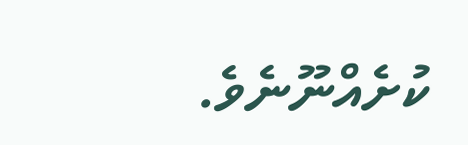ކުށެއްނޫނެވެ.